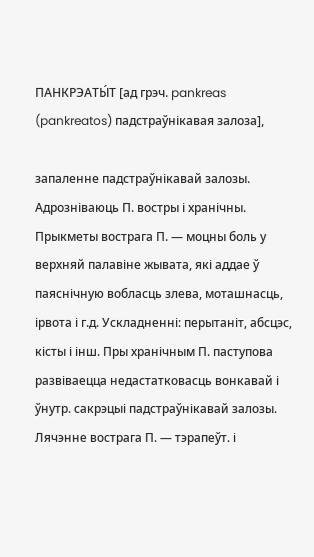ПАНКРЭАТЫ́Т [ад грэч. pankreas (pankreatos) падстраўнікавая залоза],

запаленне падстраўнікавай залозы. Адрозніваюць П. востры і хранічны. Прыкметы вострага П. — моцны боль у верхняй палавіне жывата, які аддае ў паяснічную вобласць злева, моташнасць, ірвота і г.д. Ускладненні: перытаніт, абсцэс, кісты і інш. Пры хранічным П. паступова развіваецца недастатковасць вонкавай і ўнутр. сакрэцыі падстраўнікавай залозы. Лячэнне вострага П. — тэрапеўт. і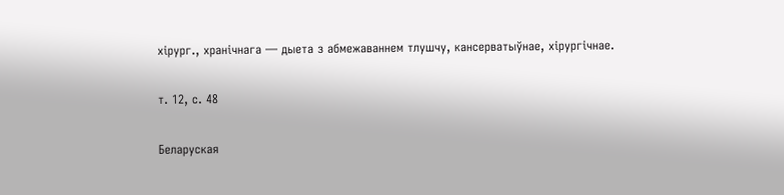хірург., хранічнага — дыета з абмежаваннем тлушчу, кансерватыўнае, хірургічнае.

т. 12, с. 48

Беларуская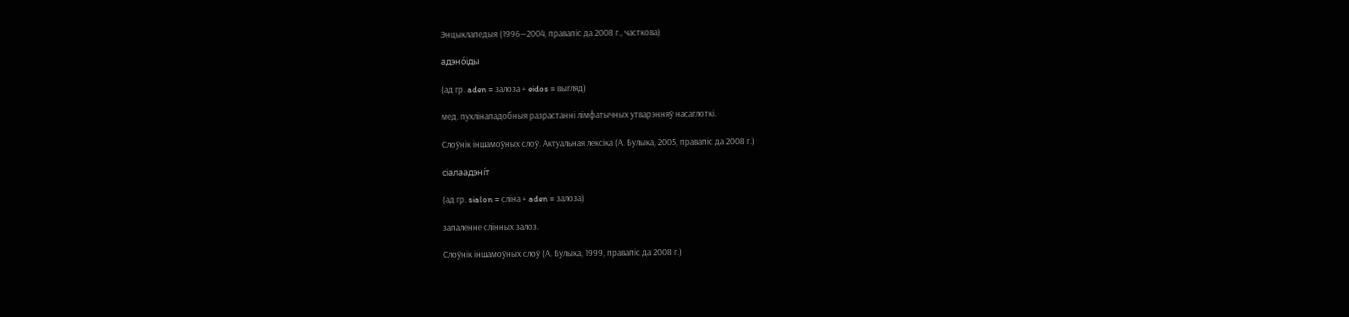Энцыклапедыя (1996—2004, правапіс да 2008 г., часткова)

адэно́іды

(ад гр. aden = залоза + eidos = выгляд)

мед. пухлінападобныя разрастанні лімфатычных утварэнняў насаглоткі.

Слоўнік іншамоўных слоў. Актуальная лексіка (А. Булыка, 2005, правапіс да 2008 г.)

сіалаадэні́т

(ад гр. sialon = сліна + aden = залоза)

запаленне слінных залоз.

Слоўнік іншамоўных слоў (А. Булыка, 1999, правапіс да 2008 г.)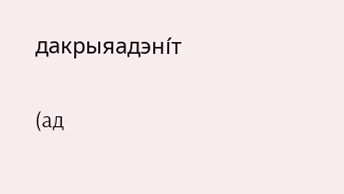дакрыяадэні́т

(ад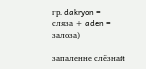гр. dakryon = сляза + aden = залоза)

запаленне слёзнай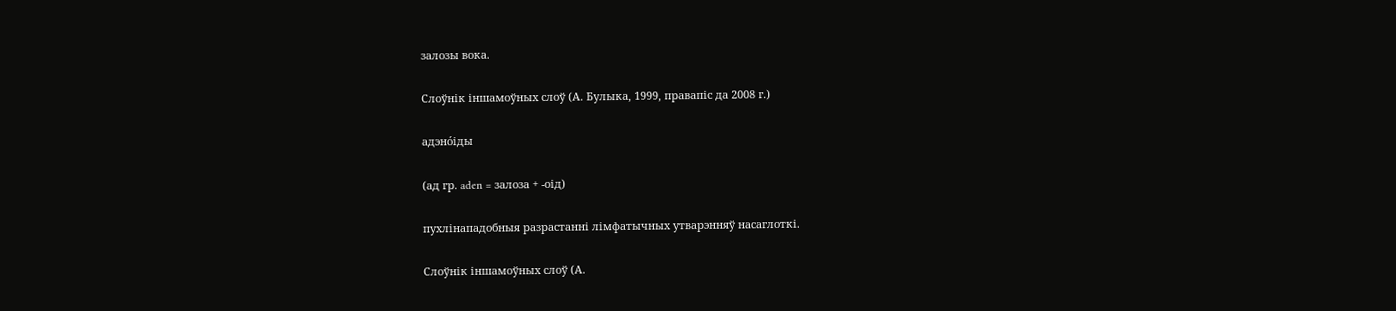залозы вока.

Слоўнік іншамоўных слоў (А. Булыка, 1999, правапіс да 2008 г.)

адэно́іды

(ад гр. aden = залоза + -оід)

пухлінападобныя разрастанні лімфатычных утварэнняў насаглоткі.

Слоўнік іншамоўных слоў (А.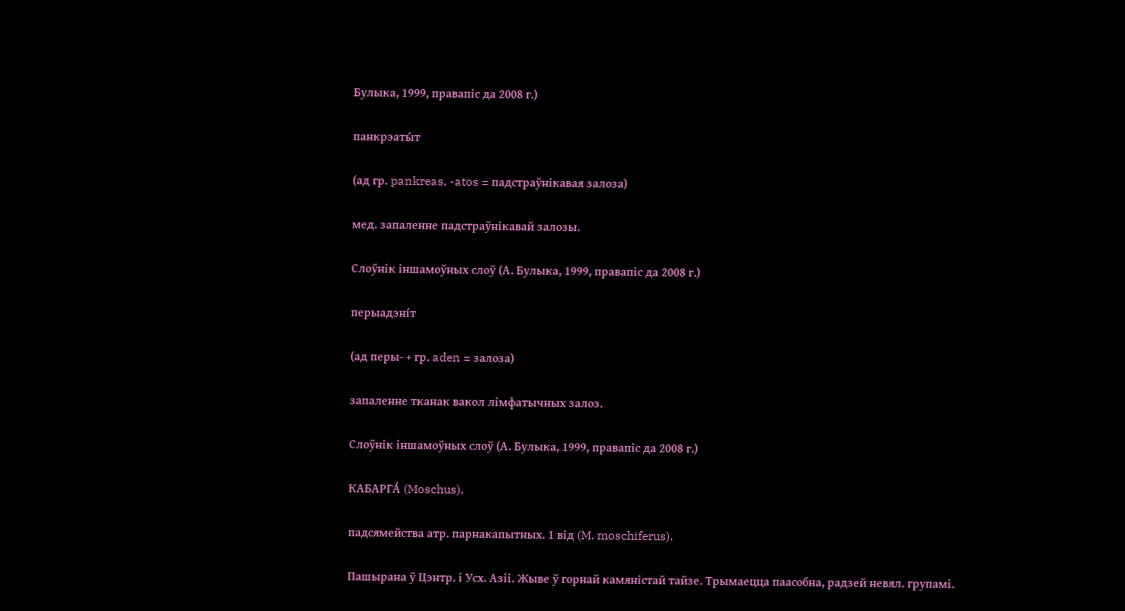Булыка, 1999, правапіс да 2008 г.)

панкрэаты́т

(ад гр. pankreas, -atos = падстраўнікавая залоза)

мед. запаленне падстраўнікавай залозы.

Слоўнік іншамоўных слоў (А. Булыка, 1999, правапіс да 2008 г.)

перыадэні́т

(ад перы- + гр. aden = залоза)

запаленне тканак вакол лімфатычных залоз.

Слоўнік іншамоўных слоў (А. Булыка, 1999, правапіс да 2008 г.)

КАБАРГА́ (Moschus),

падсямейства атр. парнакапытных. 1 від (M. moschiferus).

Пашырана ў Цэнтр. і Усх. Азіі. Жыве ў горнай камяністай тайзе. Трымаецца паасобна, радзей невял. групамі.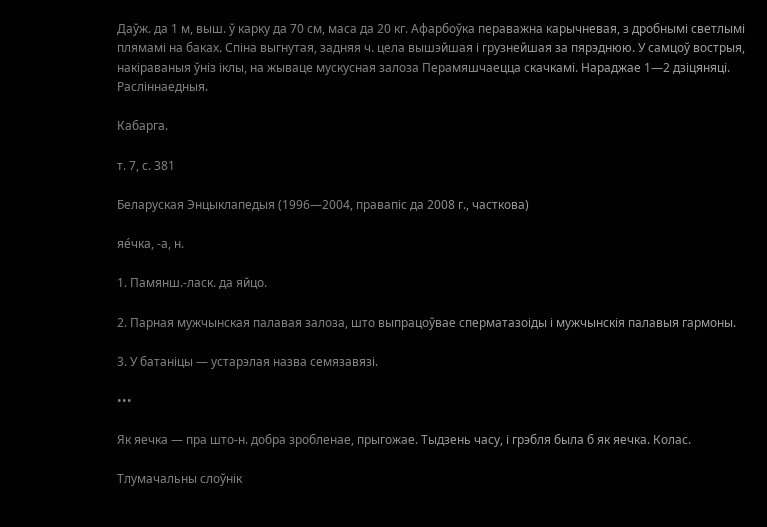Даўж. да 1 м, выш. ў карку да 70 см, маса да 20 кг. Афарбоўка пераважна карычневая, з дробнымі светлымі плямамі на баках. Спіна выгнутая, задняя ч. цела вышэйшая і грузнейшая за пярэднюю. У самцоў вострыя, накіраваныя ўніз іклы, на жываце мускусная залоза Перамяшчаецца скачкамі. Нараджае 1—2 дзіцяняці. Расліннаедныя.

Кабарга.

т. 7, с. 381

Беларуская Энцыклапедыя (1996—2004, правапіс да 2008 г., часткова)

яе́чка, ‑а, н.

1. Памянш.-ласк. да яйцо.

2. Парная мужчынская палавая залоза, што выпрацоўвае сперматазоіды і мужчынскія палавыя гармоны.

3. У батаніцы — устарэлая назва семязавязі.

•••

Як яечка — пра што‑н. добра зробленае, прыгожае. Тыдзень часу, і грэбля была б як яечка. Колас.

Тлумачальны слоўнік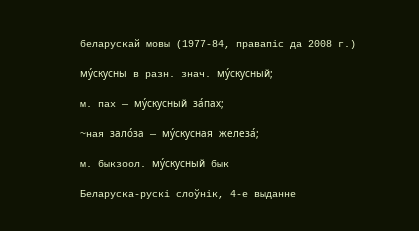беларускай мовы (1977-84, правапіс да 2008 г.)

му́скусны в разн. знач. му́скусный;

м. пах — му́скусный за́пах;

~ная зало́за — му́скусная железа́;

м. быкзоол. му́скусный бык

Беларуска-рускі слоўнік, 4-е выданне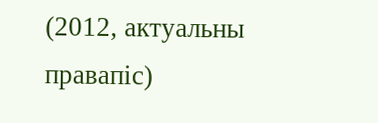(2012, актуальны правапіс)